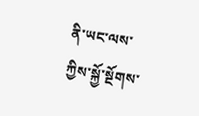ནི་ཡང་ལས་ཀྱིས་སྐྱོ་སྔོགས་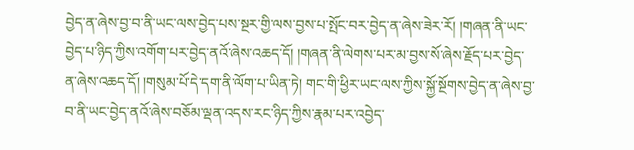བྱེད་ན་ཞེས་བྱ་བ་ནི་ཡང་ལས་བྱེད་པས་སྔར་གྱི་ལས་བྱས་པ་སྤོང་བར་བྱེད་ན་ཞེས་ཟེར་རོ། །གཞན་ནི་ཡང་བྱེད་པ་ཉིད་ཀྱིས་འགོག་པར་བྱེད་ནའོ་ཞེས་འཆད་དོ། །གཞན་ནི་ལེགས་པར་མ་བྱས་སོ་ཞེས་རྗོད་པར་བྱེད་ ན་ཞེས་འཆད་དོ། །གསུམ་པོ་དེ་དག་ནི་ལོག་པ་ཡིན་ཏེ། གང་གི་ཕྱིར་ཡང་ལས་ཀྱིས་སྐྱོ་སྔོགས་བྱེད་ན་ཞེས་བྱ་བ་ནི་ཡང་བྱེད་ནའོ་ཞེས་བཅོམ་ལྡན་འདས་རང་ཉིད་ཀྱིས་རྣམ་པར་འབྱེད་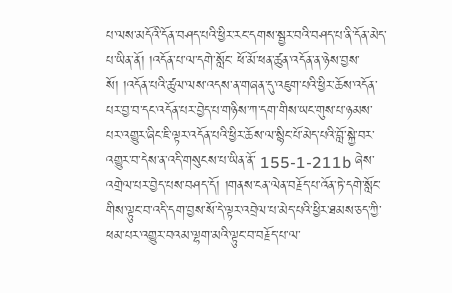པ་ལས་མདོའི་དོན་བཤད་པའི་ཕྱིར་རང་དགས་སྦྱར་བའི་བཤད་པ་ནི་དོན་མེད་པ་ཡིན་ནོ། །འདོན་པ་ལ་དགེ་སློང་ ཕོ་མོ་ཕན་ཚུན་འདོན་ན་ཉེས་བྱས་སོ། །འདོན་པའི་ཚུལ་ལས་འདས་ན་གཞན་དུ་འཇུག་པའི་ཕྱིར་ཆོས་འདོན་པར་བྱ་བ་དང་འདོན་པར་བྱེད་པ་གཉིས་ཀ་དག་གིས་ཡང་གུས་པ་ཉམས་པར་འགྱུར་ཞིང་ཇི་ལྟར་འདོན་པའི་ཕྱིར་ཆོས་ལ་སྙིང་པོ་མེད་པའི་བློ་སྐྱེ་བར་འགྱུར་བ་དེས་ན་འདི་གསུངས་པ་ཡིན་ནོ་ 155-1-211b ཞེས་འགྲེལ་པར་བྱེད་པས་བཤད་དོ། །གནས་ངན་ལེན་བརྗོད་པ་འོན་ཏེ་དགེ་སློང་གིས་ལྟུང་བ་འདི་དག་བྱས་སོ་དེ་ལྟར་འབྲེལ་པ་མེད་པའི་ཕྱིར་ཐམས་ཅད་ཀྱི་ཕམ་པར་འགྱུར་བའམ་ལྷག་མའི་ལྟུང་བ་བརྗོད་པ་ལ་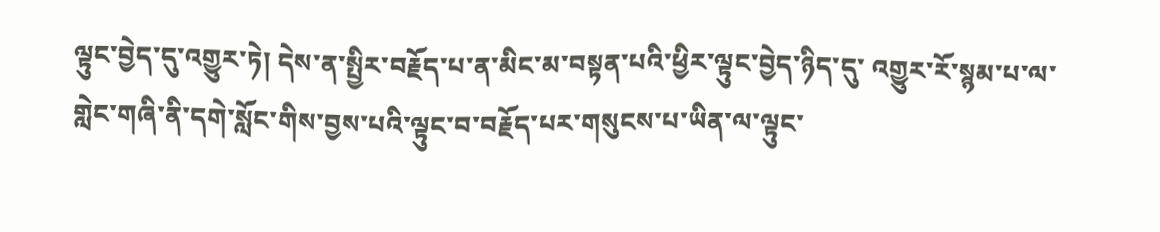ལྟུང་བྱེད་དུ་འགྱུར་ཏེ། དེས་ན་སྤྱིར་བརྗོད་པ་ན་མིང་མ་བསྟན་པའི་ཕྱིར་ལྟུང་བྱེད་ཉིད་དུ་ འགྱུར་རོ་སྙམ་པ་ལ་གླེང་གཞི་ནི་དགེ་སློང་གིས་བྱས་པའི་ལྟུང་བ་བརྗོད་པར་གསུངས་པ་ཡིན་ལ་ལྟུང་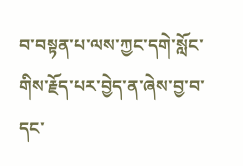བ་བསྟན་པ་ལས་ཀྱང་དགེ་སློང་གིས་རྗོད་པར་བྱེད་ན་ཞེས་བྱ་བ་དང་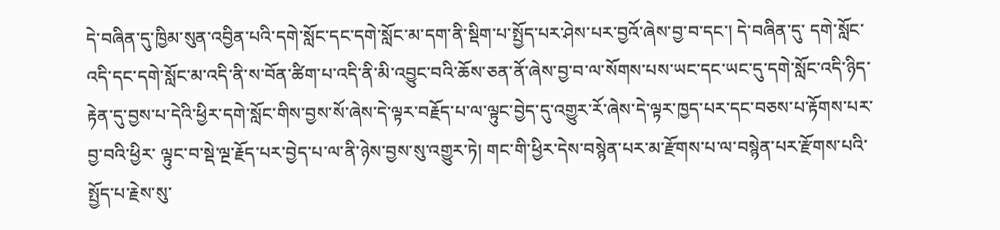དེ་བཞིན་དུ་ཁྱིམ་སུན་འབྱིན་པའི་དགེ་སློང་དང་དགེ་སློང་མ་དག་ནི་སྡིག་པ་སྤྱོད་པར་ཤེས་པར་བྱའོ་ཞེས་བྱ་བ་དང་། དེ་བཞིན་དུ་ དགེ་སློང་འདི་དང་དགེ་སློང་མ་འདི་ནི་ས་བོན་ཚིག་པ་འདི་ནི་མི་འབྱུང་བའི་ཆོས་ཅན་ནོ་ཞེས་བྱ་བ་ལ་སོགས་པས་ཡང་དང་ཡང་དུ་དགེ་སློང་འདི་ཉིད་རྟེན་དུ་བྱས་པ་དེའི་ཕྱིར་དགེ་སློང་གིས་བྱས་སོ་ཞེས་དེ་ལྟར་བརྗོད་པ་ལ་ལྟུང་བྱེད་དུ་འགྱུར་རོ་ཞེས་དེ་ལྟར་ཁྱད་པར་དང་བཅས་པ་རྟོགས་པར་བྱ་བའི་ཕྱིར་ ལྟུང་བ་སྡེ་ལྔ་རྗོད་པར་བྱེད་པ་ལ་ནི་ཉེས་བྱས་སུ་འགྱུར་ཏེ། གང་གི་ཕྱིར་དེས་བསྙེན་པར་མ་རྫོགས་པ་ལ་བསྙེན་པར་རྫོགས་པའི་སྤྱོད་པ་རྗེས་སུ་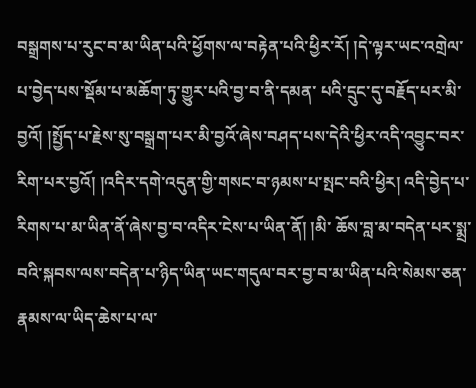བསྒྲགས་པ་རུང་བ་མ་ཡིན་པའི་ཕྱོགས་ལ་བརྟེན་པའི་ཕྱིར་རོ། །དེ་ལྟར་ཡང་འགྲེལ་པ་བྱེད་པས་སྡོམ་པ་མཆོག་ཏུ་གྱུར་པའི་བྱ་བ་ནི་དམན་ པའི་དྲུང་དུ་བརྗོད་པར་མི་བྱའོ། །སྤྱོད་པ་རྗེས་སུ་བསྒྲག་པར་མི་བྱའོ་ཞེས་བཤད་པས་དེའི་ཕྱིར་འདི་འབྱུང་བར་རིག་པར་བྱའོ། །འདིར་དགེ་འདུན་གྱི་གསང་བ་ཉམས་པ་སྤང་བའི་ཕྱིར། འདི་བྱེད་པ་རིགས་པ་མ་ཡིན་ནོ་ཞེས་བྱ་བ་འདིར་ངེས་པ་ཡིན་ནོ། །མི་ ཆོས་བླ་མ་བདེན་པར་སྨྲ་བའི་སྐབས་ལས་བདེན་པ་ཉིད་ཡིན་ཡང་གདུལ་བར་བྱ་བ་མ་ཡིན་པའི་སེམས་ཅན་རྣམས་ལ་ཡིད་ཆེས་པ་ལ་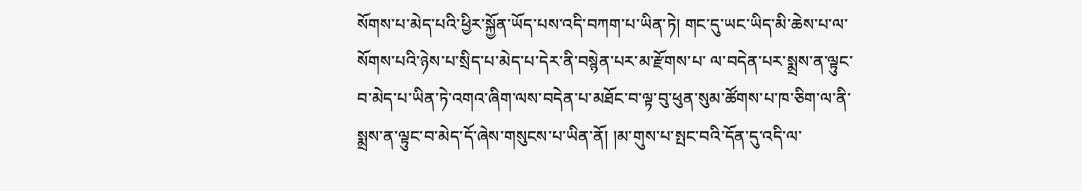སོགས་པ་མེད་པའི་ཕྱིར་སྐྱོན་ཡོད་པས་འདི་བཀག་པ་ཡིན་ཏེ། གང་དུ་ཡང་ཡིད་མི་ཆེས་པ་ལ་སོགས་པའི་ཉེས་པ་སྲིད་པ་མེད་པ་དེར་ནི་བསྙེན་པར་མ་རྫོགས་པ་ ལ་བདེན་པར་སྨྲས་ན་ལྟུང་བ་མེད་པ་ཡིན་ཏེ་འགའ་ཞིག་ལས་བདེན་པ་མཐོང་བ་ལྟ་བུ་ཕུན་སུམ་ཚོགས་པ་ཁ་ཅིག་ལ་ནི་སྨྲས་ན་ལྟུང་བ་མེད་དོ་ཞེས་གསུངས་པ་ཡིན་ནོ། །མ་གུས་པ་སྤང་བའི་དོན་དུ་འདི་ལ་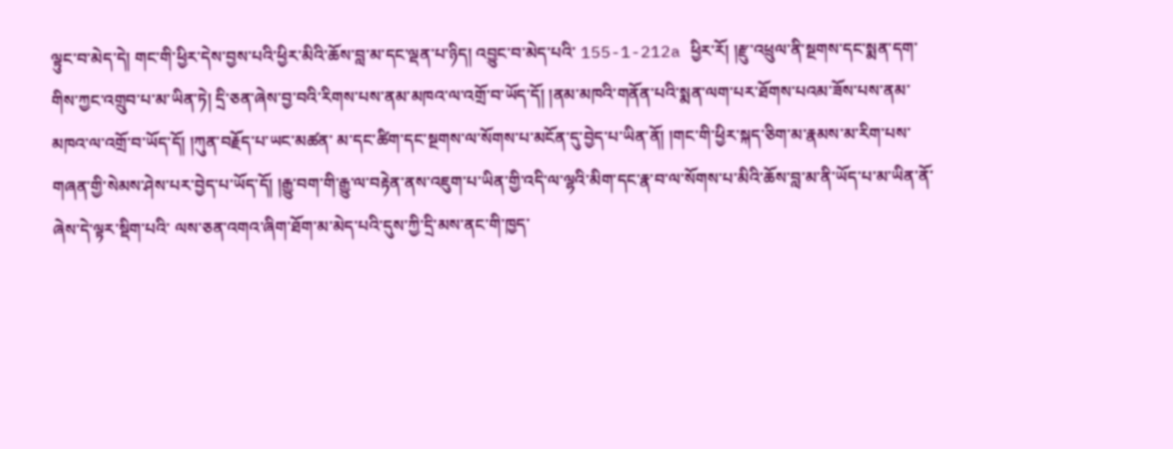ལྟུང་བ་མེད་དེ། གང་གི་ཕྱིར་དེས་བྱས་པའི་ཕྱིར་མིའི་ཆོས་བླ་མ་དང་ལྡན་པ་ཉིད། འབྱུང་བ་མེད་པའི་ 155-1-212a ཕྱིར་རོ། །རྫུ་འཕྲུལ་ནི་སྔགས་དང་སྨན་དག་གིས་ཀྱང་འགྲུབ་པ་མ་ཡིན་ཏེ། དྲི་ཅན་ཞེས་བྱ་བའི་རིགས་པས་ནམ་མཁའ་ལ་འགྲོ་བ་ཡོད་དོ། །ནམ་མཁའི་གནོན་པའི་སྨན་ལག་པར་ཐོགས་པའམ་ཟོས་པས་ནམ་མཁའ་ལ་འགྲོ་བ་ཡོད་དོ། །ཀུན་བརྗོད་པ་ཡང་མཚན་ མ་དང་ཚིག་དང་སྔགས་ལ་སོགས་པ་མངོན་དུ་བྱེད་པ་ཡིན་ནོ། །གང་གི་ཕྱིར་སྐད་ཅིག་མ་རྣམས་མ་རིག་པས་གཞན་གྱི་སེམས་ཤེས་པར་བྱེད་པ་ཡོད་དོ། །རྒྱུ་བག་གི་རྒྱུ་ལ་བརྟེན་ནས་འཇུག་པ་ཡིན་གྱི་འདི་ལ་ལྷའི་མིག་དང་རྣ་བ་ལ་སོགས་པ་མིའི་ཆོས་བླ་མ་ནི་ཡོད་པ་མ་ཡིན་ནོ་ཞེས་དེ་ལྟར་སྡིག་པའི་ ལས་ཅན་འགའ་ཞིག་ཐོག་མ་མེད་པའི་དུས་ཀྱི་དྲི་མས་ནང་གི་ཁྱད་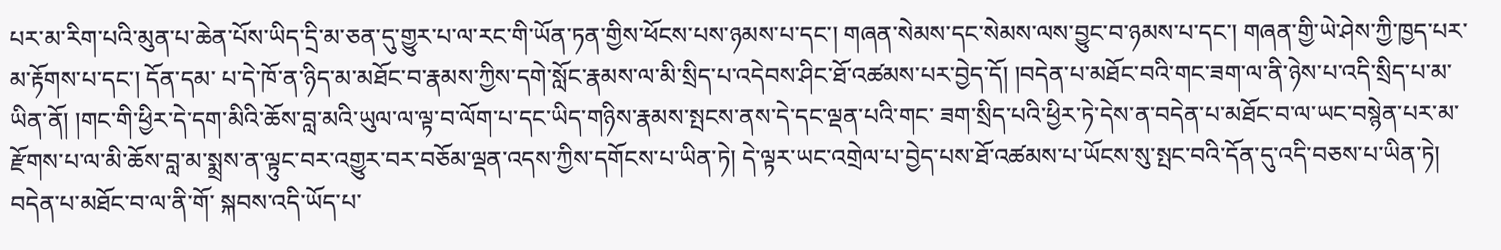པར་མ་རིག་པའི་མུན་པ་ཆེན་པོས་ཡིད་དྲི་མ་ཅན་དུ་གྱུར་པ་ལ་རང་གི་ཡོན་ཏན་གྱིས་ཕོངས་པས་ཉམས་པ་དང་། གཞན་སེམས་དང་སེམས་ལས་བྱུང་བ་ཉམས་པ་དང་། གཞན་གྱི་ཡེ་ཤེས་ཀྱི་ཁྱད་པར་མ་རྟོགས་པ་དང་། དོན་དམ་ པ་དེ་ཁོ་ན་ཉིད་མ་མཐོང་བ་རྣམས་ཀྱིས་དགེ་སློང་རྣམས་ལ་མི་སྲིད་པ་འདེབས་ཤིང་ཐོ་འཚམས་པར་བྱེད་དོ། །བདེན་པ་མཐོང་བའི་གང་ཟག་ལ་ནི་ཉེས་པ་འདི་སྲིད་པ་མ་ཡིན་ནོ། །གང་གི་ཕྱིར་དེ་དག་མིའི་ཆོས་བླ་མའི་ཡུལ་ལ་ལྟ་བ་ལོག་པ་དང་ཡིད་གཉིས་རྣམས་སྤངས་ནས་དེ་དང་ལྡན་པའི་གང་ ཟག་སྲིད་པའི་ཕྱིར་ཏེ་དེས་ན་བདེན་པ་མཐོང་བ་ལ་ཡང་བསྙེན་པར་མ་རྫོགས་པ་ལ་མི་ཆོས་བླ་མ་སྨྲས་ན་ལྟུང་བར་འགྱུར་བར་བཅོམ་ལྡན་འདས་ཀྱིས་དགོངས་པ་ཡིན་ཏེ། དེ་ལྟར་ཡང་འགྲེལ་པ་བྱེད་པས་ཐོ་འཚམས་པ་ཡོངས་སུ་སྤང་བའི་དོན་དུ་འདི་བཅས་པ་ཡིན་ཏེ། བདེན་པ་མཐོང་བ་ལ་ནི་གོ་ སྐབས་འདི་ཡོད་པ་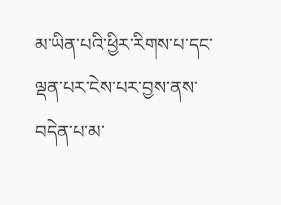མ་ཡིན་པའི་ཕྱིར་རིགས་པ་དང་ལྡན་པར་ངེས་པར་བྱས་ནས་བདེན་པ་མ་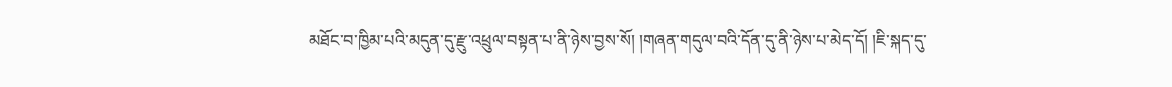མཐོང་བ་ཁྱིམ་པའི་མདུན་དུ་རྫུ་འཕྲུལ་བསྟན་པ་ནི་ཉེས་བྱས་སོ། །གཞན་གདུལ་བའི་དོན་དུ་ནི་ཉེས་པ་མེད་དོ། །ཇི་སྐད་དུ་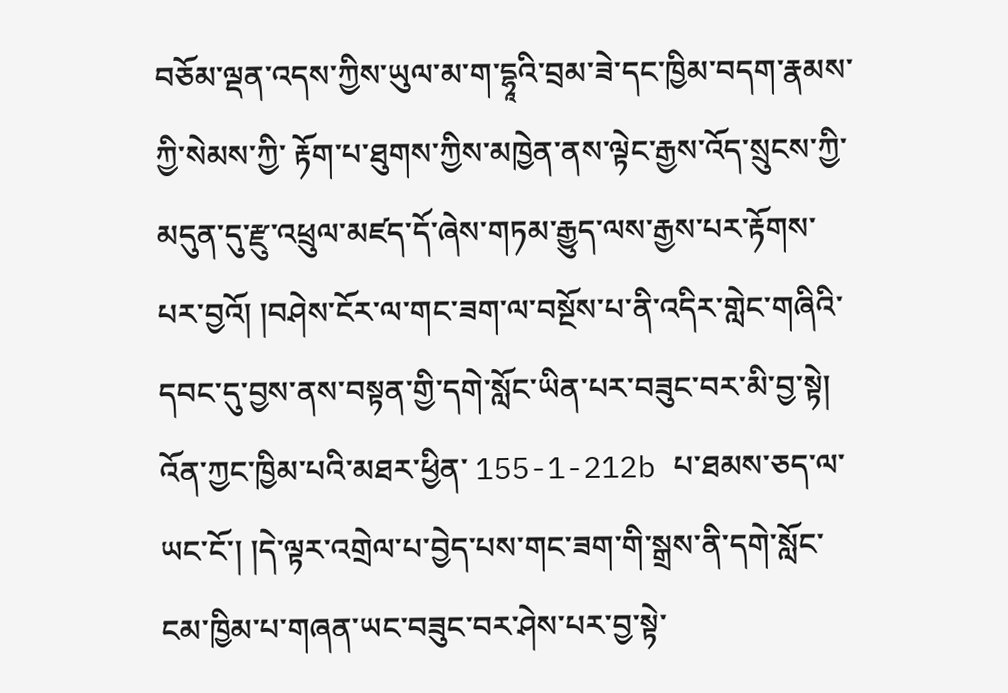བཅོམ་ལྡན་འདས་ཀྱིས་ཡུལ་མ་ག་དྷཱའི་བྲམ་ཟེ་དང་ཁྱིམ་བདག་རྣམས་ཀྱི་སེམས་ཀྱི་ རྟོག་པ་ཐུགས་ཀྱིས་མཁྱེན་ནས་ལྟེང་རྒྱས་འོད་སྲུངས་ཀྱི་མདུན་དུ་རྫུ་འཕྲུལ་མཛད་དོ་ཞེས་གཏམ་རྒྱུད་ལས་རྒྱས་པར་རྟོགས་པར་བྱའོ། །བཤེས་ངོར་ལ་གང་ཟག་ལ་བསྔོས་པ་ནི་འདིར་གླེང་གཞིའི་དབང་དུ་བྱས་ནས་བསྟན་གྱི་དགེ་སློང་ཡིན་པར་བཟུང་བར་མི་བྱ་སྟེ། འོན་ཀྱང་ཁྱིམ་པའི་མཐར་ཕྱིན་ 155-1-212b པ་ཐམས་ཅད་ལ་ཡང་ངོ་། །དེ་ལྟར་འགྲེལ་པ་བྱེད་པས་གང་ཟག་གི་སྒྲས་ནི་དགེ་སློང་ངམ་ཁྱིམ་པ་གཞན་ཡང་བཟུང་བར་ཤེས་པར་བྱ་སྟེ་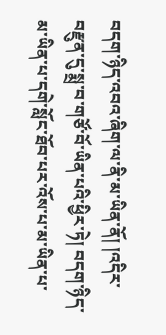བདག་ཉིད་འབའ་ཞིག་ལ་ནི་མ་ཡིན་ནོ། །འདིར་བརྫུན་དུ་སྨྲ་བ་གཙོ་བོ་ཡིན་པའི་ཕྱིར་ཏེ། བདག་ཉིད་མ་ཡིན་པ་དགེ་སློང་ཐོབ་པར་འོས་པ་མ་ཡིན་པ་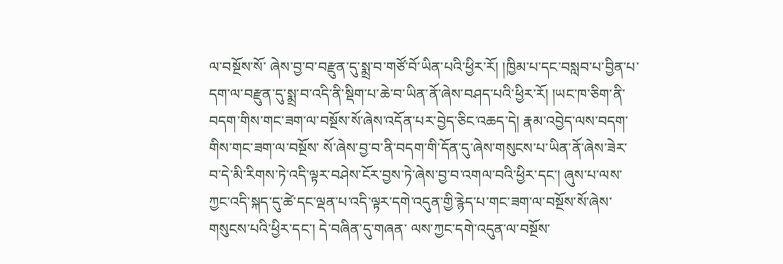ལ་བསྔོས་སོ་ ཞེས་བྱ་བ་བརྫུན་དུ་སྨྲ་བ་གཙོ་བོ་ཡིན་པའི་ཕྱིར་རོ། །ཁྱིམ་པ་དང་བསླབ་པ་བྱིན་པ་དག་ལ་བརྫུན་དུ་སྨྲ་བ་འདི་ནི་སྡིག་པ་ཆེ་བ་ཡིན་ནོ་ཞེས་བཤད་པའི་ཕྱིར་རོ། །ཡང་ཁ་ཅིག་ནི་བདག་གིས་གང་ཟག་ལ་བསྔོས་སོ་ཞེས་འདོན་པར་བྱེད་ཅིང་འཆད་དེ། རྣམ་འབྱེད་ལས་བདག་གིས་གང་ཟག་ལ་བསྔོས་ སོ་ཞེས་བྱ་བ་ནི་བདག་གི་དོན་དུ་ཞེས་གསུངས་པ་ཡིན་ནོ་ཞེས་ཟེར་བ་དེ་མི་རིགས་ཏེ་འདི་ལྟར་བཤེས་ངོར་བྱས་ཏེ་ཞེས་བྱ་བ་འགལ་བའི་ཕྱིར་དང་། ཞུས་པ་ལས་ཀྱང་འདི་སྐད་དུ་ཚེ་དང་ལྡན་པ་འདི་ལྟར་དགེ་འདུན་གྱི་རྙེད་པ་གང་ཟག་ལ་བསྔོས་སོ་ཞེས་གསུངས་པའི་ཕྱིར་དང་། དེ་བཞིན་དུ་གཞན་ ལས་ཀྱང་དགེ་འདུན་ལ་བསྔོས་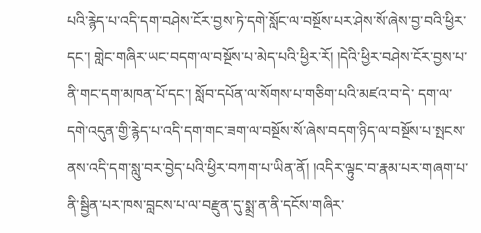པའི་རྙེད་པ་འདི་དག་བཤེས་ངོར་བྱས་ཏེ་དགེ་སློང་ལ་བསྔོས་པར་ཤེས་སོ་ཞེས་བྱ་བའི་ཕྱིར་དང་། གླེང་གཞིར་ཡང་བདག་ལ་བསྔོས་པ་མེད་པའི་ཕྱིར་རོ། །དེའི་ཕྱིར་བཤེས་ངོར་བྱས་པ་ནི་གང་དག་མཁན་པོ་དང་། སློབ་དཔོན་ལ་སོགས་པ་གཅིག་པའི་མཛའ་བ་དེ་ དག་ལ་དགེ་འདུན་གྱི་རྙེད་པ་འདི་དག་གང་ཟག་ལ་བསྔོས་སོ་ཞེས་བདག་ཉིད་ལ་བསྔོས་པ་སྤངས་ནས་འདི་དག་སླུ་བར་བྱེད་པའི་ཕྱིར་བཀག་པ་ཡིན་ནོ། །འདིར་ལྟུང་བ་རྣམ་པར་གཞག་པ་ནི་སྦྱིན་པར་ཁས་བླངས་པ་ལ་བརྫུན་དུ་སྨྲ་ན་ནི་དངོས་གཞིར་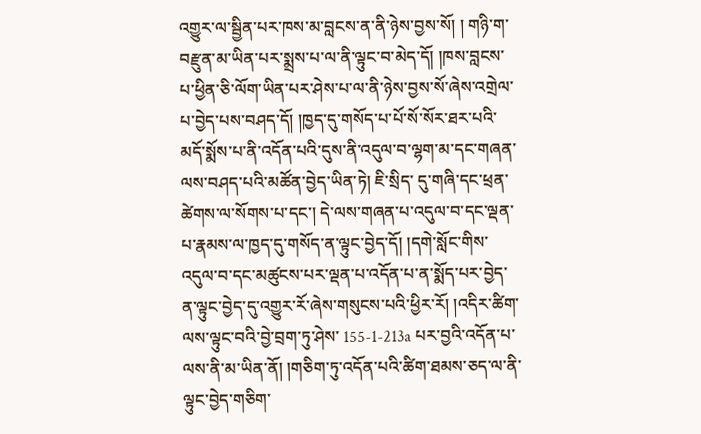འགྱུར་ལ་སྦྱིན་པར་ཁས་མ་བླངས་ན་ནི་ཉེས་བྱས་སོ། ། གཉི་ག་བརྫུན་མ་ཡིན་པར་སྨྲས་པ་ལ་ནི་ལྟུང་བ་མེད་དོ། །ཁས་བླངས་པ་ཕྱིན་ཅི་ལོག་ཡིན་པར་ཤེས་པ་ལ་ནི་ཉེས་བྱས་སོ་ཞེས་འགྲེལ་པ་བྱེད་པས་བཤད་དོ། །ཁྱད་དུ་གསོད་པ་པོ་སོ་སོར་ཐར་པའི་མདོ་སྨོས་པ་ནི་འདོན་པའི་དུས་ནི་འདུལ་བ་ལྷག་མ་དང་གཞན་ལས་བཤད་པའི་མཚོན་བྱེད་ཡིན་ཏེ། ཇི་སྲིད་ དུ་གཞི་དང་ཕྲན་ཚེགས་ལ་སོགས་པ་དང་། དེ་ལས་གཞན་པ་འདུལ་བ་དང་ལྡན་པ་རྣམས་ལ་ཁྱད་དུ་གསོད་ན་ལྟུང་བྱེད་དོ། །དགེ་སློང་གིས་འདུལ་བ་དང་མཚུངས་པར་ལྡན་པ་འདོན་པ་ན་སྨོད་པར་བྱེད་ན་ལྟུང་བྱེད་དུ་འགྱུར་རོ་ཞེས་གསུངས་པའི་ཕྱིར་རོ། །འདིར་ཚིག་ལས་ལྟུང་བའི་བྱེ་བྲག་ཏུ་ཤེས་ 155-1-213a པར་བྱའི་འདོན་པ་ལས་ནི་མ་ཡིན་ནོ། །གཅིག་ཏུ་འདོན་པའི་ཚིག་ཐམས་ཅད་ལ་ནི་ལྟུང་བྱེད་གཅིག་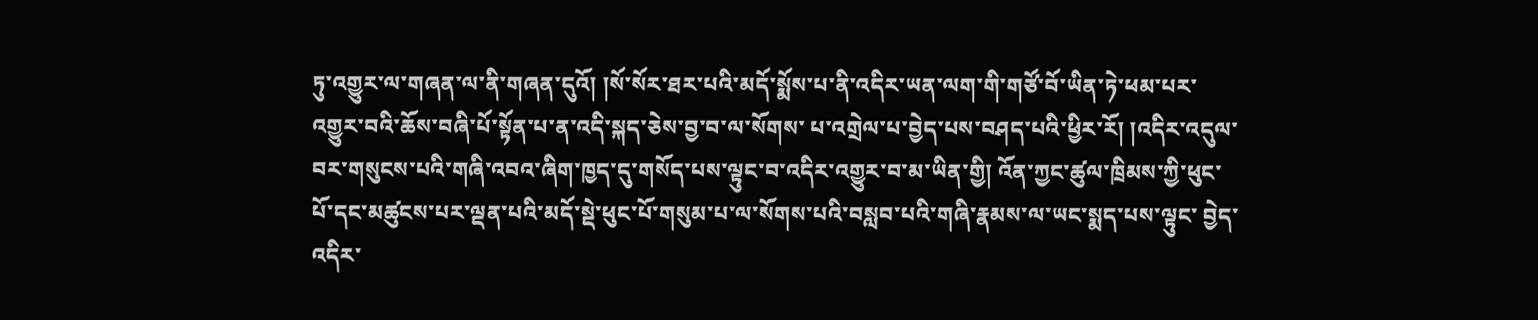ཏུ་འགྱུར་ལ་གཞན་ལ་ནི་གཞན་དུའོ། །སོ་སོར་ཐར་པའི་མདོ་སྨོས་པ་ནི་འདིར་ཡན་ལག་གི་གཙོ་བོ་ཡིན་ཏེ་ཕམ་པར་འགྱུར་བའི་ཆོས་བཞི་པོ་སྟོན་པ་ན་འདི་སྐད་ཅེས་བྱ་བ་ལ་སོགས་ པ་འགྲེལ་པ་བྱེད་པས་བཤད་པའི་ཕྱིར་རོ། །འདིར་འདུལ་བར་གསུངས་པའི་གཞི་འབའ་ཞིག་ཁྱད་དུ་གསོད་པས་ལྟུང་བ་འདིར་འགྱུར་བ་མ་ཡིན་གྱི། འོན་ཀྱང་ཚུལ་ཁྲིམས་ཀྱི་ཕུང་པོ་དང་མཚུངས་པར་ལྡན་པའི་མདོ་སྡེ་ཕུང་པོ་གསུམ་པ་ལ་སོགས་པའི་བསླབ་པའི་གཞི་རྣམས་ལ་ཡང་སྨད་པས་ལྟུང་ བྱེད་འདིར་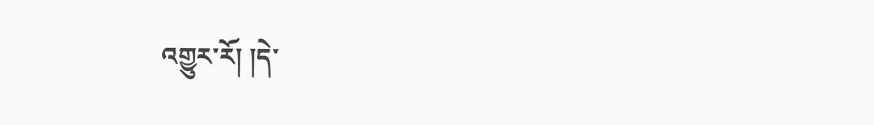འགྱུར་རོ། །དེ་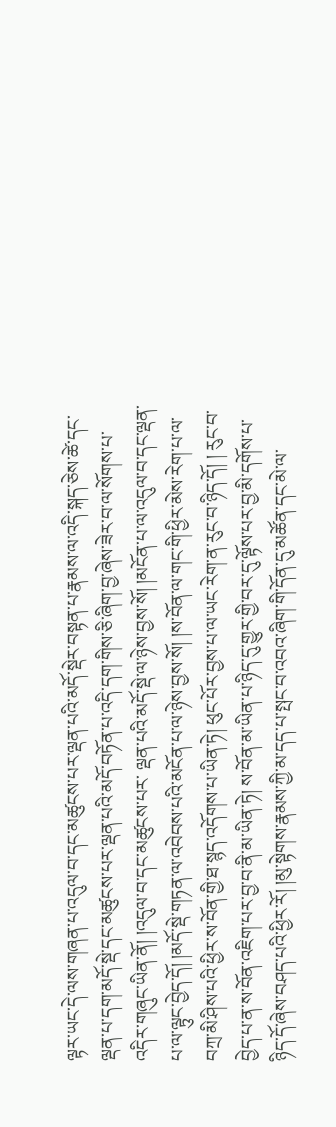ལྟར་ཡང་དེ་ལས་གཞན་པ་འདུལ་བ་དང་མཚུངས་པར་ལྡན་པའི་མདོ་སྡེར་བསྟན་པ་རྣམས་ལ་འདི་སྐད་ཅེས་ཚེ་དང་ལྡན་པ་དག་མདོ་སྡེ་དང་མཚུངས་པར་ལྡན་པའི་མདོ་བཏོན་པ་འདི་དག་གིས་ཅི་ཞིག་བྱ་ཞེས་ཟེར་བ་ལ་སོགས་པ་འདིར་གཞུང་ཡིན་ནོ། །འདུལ་བ་དང་མཚུངས་པར་ ལྡན་པའི་མདོ་སྡེ་ལ་ཉེས་བྱས་སོ། །མངོན་པ་ལ་འདུལ་བ་དང་ལྡན་པ་ལ་ལྟུང་བྱེད་དོ། །མདོ་སྡེ་གཏན་ལ་འབེབས་པའི་མངོན་པ་ལ་ཉེས་བྱས་སོ། །ས་བོན་ལ་གང་གི་ཕྱིར་མེས་རེག་པ་ལ་བཀྲ་མི་ཤིས་པའི་ཕྱིར་ས་བོན་གྱི་ཐ་སྙད་འདོགས་པ་ཡིན་ཏེ། ཕུང་པོར་བྱས་པ་ལ་ཡང་རེག་ན་རུང་བ་ཉིད་དོ། ། རུང་བ་བྱེད་པ་ན་ས་བོན་འཇིག་པར་བྱ་བ་ནི་མ་ཡིན་ཏེ། ས་བོན་མ་ཡིན་པ་ཉིད་དུ་གྱུར་གྱི་བར་དུ་ལྟོས་པར་བྱ་མི་དགོས་པ་ཉིད་དོ་ཞེས་བཤད་པའི་ཕྱིར་རོ། །མུ་སྟེགས་རྣམས་ཀྱི་མ་དད་པ་སྤང་བ་འབའ་ཞིག་གི་དོན་དུ་མཚོན་དང་མེ་ལ་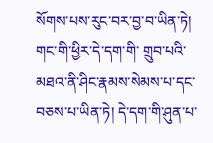སོགས་པས་རུང་བར་བྱ་བ་ཡིན་ཏེ། གང་གི་ཕྱིར་དེ་དག་གི་ གྲུབ་པའི་མཐའ་ནི་ཤིང་རྣམས་སེམས་པ་དང་བཅས་པ་ཡིན་ཏེ། དེ་དག་གི་ཤུན་པ་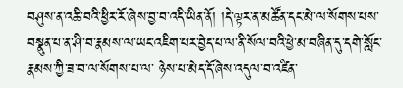བཤུས་ན་འཆི་བའི་ཕྱིར་རོ་ཞེས་བྱ་བ་འདི་ཡིན་ནོ། །དེ་ལྟར་ན་མཚོན་དང་མེ་ལ་སོགས་པས་བསྣུན་པ་ན་ཤི་བ་རྣམས་ལ་ཡང་འཇིག་པར་བྱེད་པ་ལ་ནི་སོལ་བའི་ཕྱེ་མ་བཞིན་དུ་དགེ་སློང་རྣམས་ཀྱི་ཟ་བ་ལ་སོགས་པ་ལ་ ཉེས་པ་མེད་དོ་ཞེས་འདུལ་བ་འཛིན་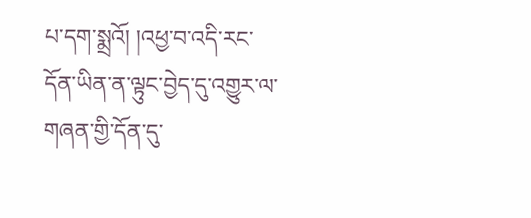པ་དག་སྨྲའོ། །འཕྱ་བ་འདི་རང་དོན་ཡིན་ན་ལྟུང་བྱེད་དུ་འགྱུར་ལ་གཞན་གྱི་དོན་དུ་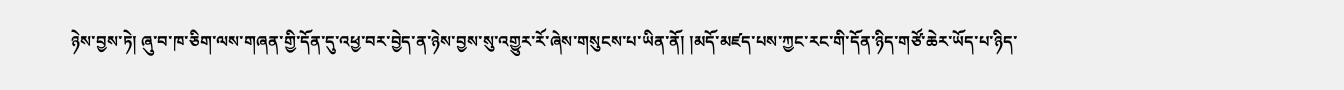ཉེས་བྱས་ཏེ། ཞུ་བ་ཁ་ཅིག་ལས་གཞན་གྱི་དོན་དུ་འཕྱ་བར་བྱེད་ན་ཉེས་བྱས་སུ་འགྱུར་རོ་ཞེས་གསུངས་པ་ཡིན་ནོ། །མདོ་མཛད་པས་ཀྱང་རང་གི་དོན་ཉིད་གཙོ་ཆེར་ཡོད་པ་ཉིད་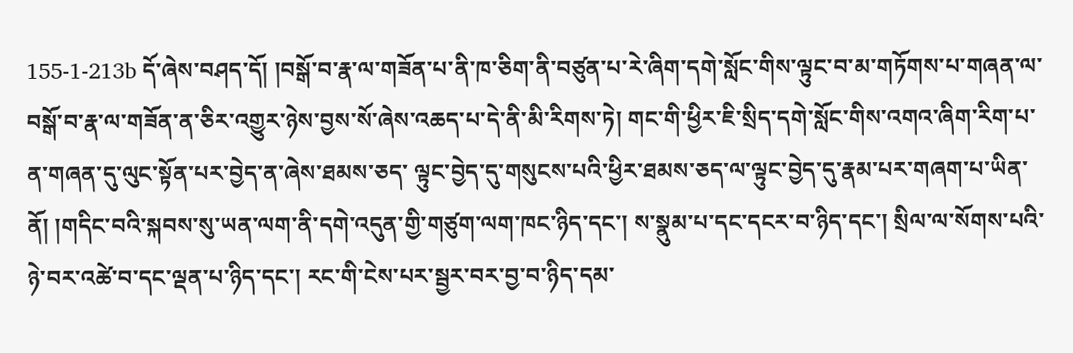155-1-213b དོ་ཞེས་བཤད་དོ། །བསྒོ་བ་རྣ་ལ་གཟོན་པ་ནི་ཁ་ཅིག་ནི་བཙུན་པ་རེ་ཞིག་དགེ་སློང་གིས་ལྟུང་བ་མ་གཏོགས་པ་གཞན་ལ་བསྒོ་བ་རྣ་ལ་གཟོན་ན་ཅིར་འགྱུར་ཉེས་བྱས་སོ་ཞེས་འཆད་པ་དེ་ནི་མི་རིགས་ཏེ། གང་གི་ཕྱིར་ཇི་སྲིད་དགེ་སློང་གིས་འགའ་ཞིག་རིག་པ་ན་གཞན་དུ་ལུང་སྟོན་པར་བྱེད་ན་ཞེས་ཐམས་ཅད་ ལྟུང་བྱེད་དུ་གསུངས་པའི་ཕྱིར་ཐམས་ཅད་ལ་ལྟུང་བྱེད་དུ་རྣམ་པར་གཞག་པ་ཡིན་ནོ། །གདིང་བའི་སྐབས་སུ་ཡན་ལག་ནི་དགེ་འདུན་གྱི་གཙུག་ལག་ཁང་ཉིད་དང་། ས་སྣུམ་པ་དང་དངར་བ་ཉིད་དང་། སྲིལ་ལ་སོགས་པའི་ཉེ་བར་འཚེ་བ་དང་ལྡན་པ་ཉིད་དང་། རང་གི་ངེས་པར་སྦྱར་བར་བྱ་བ་ཉིད་དམ་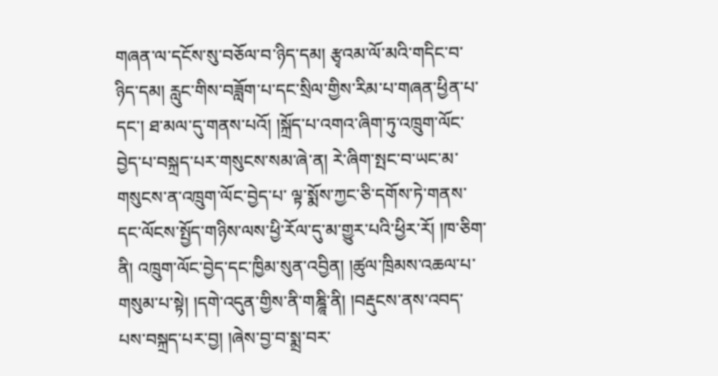གཞན་ལ་དངོས་སུ་བཅོལ་བ་ཉིད་དམ། རྩྭའམ་ལོ་མའི་གདིང་བ་ཉིད་དམ། རླུང་གིས་བཟློག་པ་དང་སྲིལ་གྱིས་རིམ་པ་གཞན་ཕྱིན་པ་དང་། ཐ་མལ་དུ་གནས་པའོ། །སྐྲོད་པ་འགའ་ཞིག་ཏུ་འཁྲུག་ལོང་བྱེད་པ་བསྐྲད་པར་གསུངས་སམ་ཞེ་ན། རེ་ཞིག་སྤང་བ་ཡང་མ་གསུངས་ན་འཁྲུག་ལོང་བྱེད་པ་ ལྟ་སྨོས་ཀྱང་ཅི་དགོས་ཏེ་གནས་དང་ལོངས་སྤྱོད་གཉིས་ལས་ཕྱི་རོལ་དུ་མ་གྱུར་པའི་ཕྱིར་རོ། །ཁ་ཅིག་ནི། འཁྲུག་ལོང་བྱེད་དང་ཁྱིམ་སུན་འབྱིན། །ཚུལ་ཁྲིམས་འཆལ་པ་གསུམ་པ་སྟེ། །དགེ་འདུན་གྱིས་ནི་གཎྜཱི་ནི། །བརྡུངས་ནས་འབད་པས་བསྐྲད་པར་བྱ། །ཞེས་བྱ་བ་སྨྲ་བར་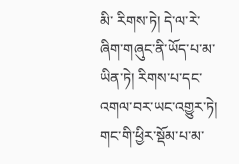མི་ རིགས་ཏེ། དེ་ལ་རེ་ཞིག་གཞུང་ནི་ཡོད་པ་མ་ཡིན་ཏེ། རིགས་པ་དང་འགལ་བར་ཡང་འགྱུར་ཏེ། གང་གི་ཕྱིར་སྡོམ་པ་མ་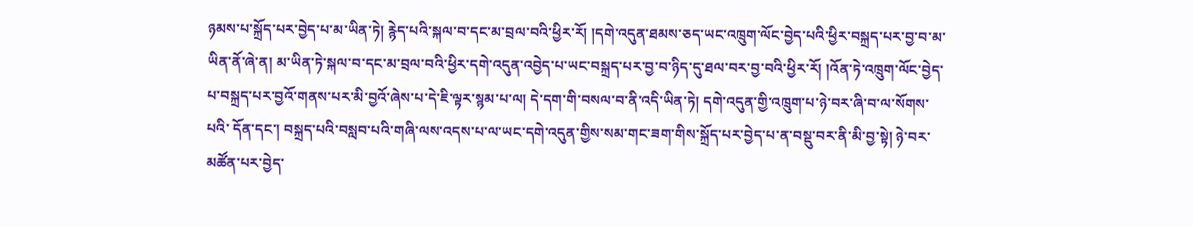ཉམས་པ་སྐྲོད་པར་བྱེད་པ་མ་ཡིན་ཏེ། རྙེད་པའི་སྐལ་བ་དང་མ་བྲལ་བའི་ཕྱིར་རོ། །དགེ་འདུན་ཐམས་ཅད་ཡང་འཁྲུག་ལོང་བྱེད་པའི་ཕྱིར་བསྐྲད་པར་བྱ་བ་མ་ཡིན་ནོ་ཞེ་ན། མ་ཡིན་ཏེ་སྐལ་བ་དང་མ་བྲལ་བའི་ཕྱིར་དགེ་འདུན་འབྱེད་པ་ཡང་བསྐྲད་པར་བྱ་བ་ཉིད་དུ་ཐལ་བར་བྱ་བའི་ཕྱིར་རོ། །འོན་ཏེ་འཁྲུག་ལོང་བྱེད་པ་བསྐྲད་པར་བྱའོ་གནས་པར་མི་བྱའོ་ཞེས་པ་དེ་ཇི་ལྟར་སྙམ་པ་ལ། དེ་དག་གི་བསལ་བ་ནི་འདི་ཡིན་ཏེ། དགེ་འདུན་གྱི་འཁྲུག་པ་ཉེ་བར་ཞི་བ་ལ་སོགས་པའི་ དོན་དང་། བསྐྲད་པའི་བསླབ་པའི་གཞི་ལས་འདས་པ་ལ་ཡང་དགེ་འདུན་གྱིས་སམ་གང་ཟག་གིས་སྐྲོད་པར་བྱེད་པ་ན་བསྡུ་བར་ནི་མི་བྱ་སྟེ། ཉེ་བར་མཚོན་པར་བྱེད་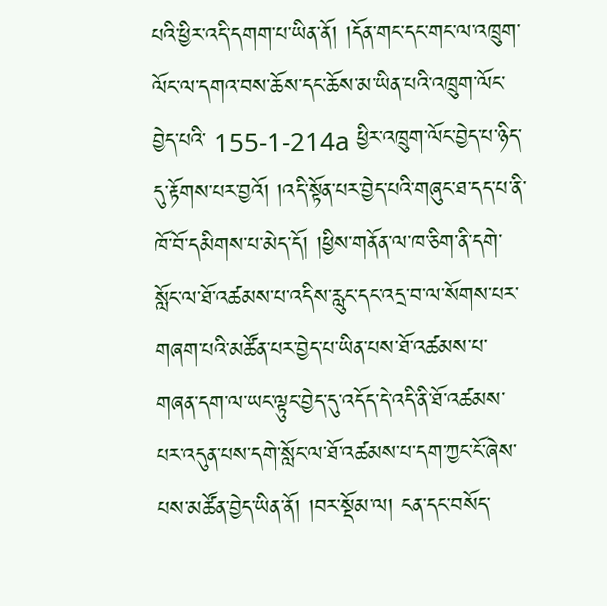པའི་ཕྱིར་འདི་དགག་པ་ཡིན་ནོ། །དོན་གང་དང་གང་ལ་འཁྲུག་ལོང་ལ་དགའ་བས་ཆོས་དང་ཆོས་མ་ཡིན་པའི་འཁྲུག་ལོང་བྱེད་པའི་ 155-1-214a ཕྱིར་འཁྲུག་ལོང་བྱེད་པ་ཉིད་དུ་རྟོགས་པར་བྱའོ། །འདི་སྟོན་པར་བྱེད་པའི་གཞུང་ཐ་དད་པ་ནི་ཁོ་བོ་དམིགས་པ་མེད་དོ། །ཕྱིས་གནོན་ལ་ཁ་ཅིག་ནི་དགེ་སློང་ལ་ཐོ་འཚམས་པ་འདིས་རླུང་དང་འདྲ་བ་ལ་སོགས་པར་གཞག་པའི་མཚོན་པར་བྱེད་པ་ཡིན་པས་ཐོ་འཚམས་པ་ གཞན་དག་ལ་ཡང་ལྟུང་བྱེད་དུ་འདོད་དེ་འདི་ནི་ཐོ་འཚམས་པར་འདུན་པས་དགེ་སློང་ལ་ཐོ་འཚམས་པ་དག་ཀྱང་ངོ་ཞེས་པས་མཚོན་བྱེད་ཡིན་ནོ། །བར་སྡོམ་ལ། ངན་དང་བསོད་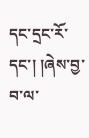དང་དྲང་རོ་དང་། །ཞེས་བྱ་བ་ལ་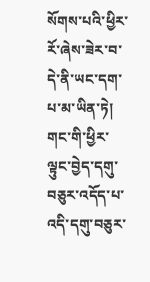སོགས་པའི་ཕྱིར་རོ་ཞེས་ཟེར་བ་དེ་ནི་ཡང་དག་པ་མ་ཡིན་ཏེ། གང་གི་ཕྱིར་ལྟུང་བྱེད་དགུ་ བཅུར་འདོད་པ་འདི་དགུ་བཅུར་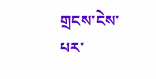གྲངས་ངེས་པར་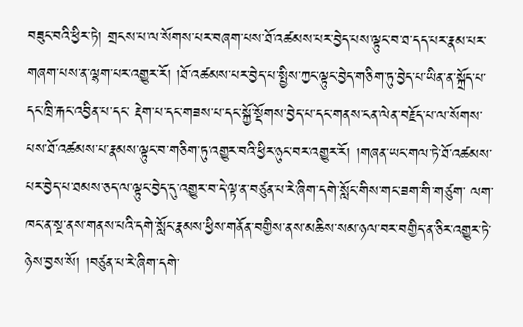བཟུང་བའི་ཕྱིར་ཏེ། གྲངས་པ་ལ་སོགས་པར་བཞག་པས་ཐོ་འཚམས་པར་བྱེད་པས་ལྟུང་བ་ཐ་དད་པར་རྣམ་པར་གཞག་པས་ན་ལྷག་པར་འགྱུར་རོ། །ཐོ་འཚམས་པར་བྱེད་པ་སྤྱིས་ཀྱང་ལྟུང་བྱེད་གཅིག་ཏུ་བྱེད་པ་ཡིན་ན་སྐྲོད་པ་དང་ཁྲི་རྐང་འབྱིན་པ་དང་ རྡེག་པ་དང་གཟས་པ་དང་སྐྱོ་སྡོགས་བྱེད་པ་དང་གནས་ངན་ལེན་བརྗོད་པ་ལ་སོགས་པས་ཐོ་འཚམས་པ་རྣམས་ལྟུང་བ་གཅིག་ཏུ་འགྱུར་བའི་ཕྱིར་ཉུང་བར་འགྱུར་རོ། །གཞན་ཡང་གལ་ཏེ་ཐོ་འཚམས་པར་བྱེད་པ་ཐམས་ཅད་ལ་ལྟུང་བྱེད་དུ་འགྱུར་བ་དེ་ལྟ་ན་བཙུན་པ་རེ་ཞིག་དགེ་སློང་གིས་གང་ཟག་གི་གཙུག་ ལག་ཁང་ན་སྔ་ནས་གནས་པའི་དགེ་སློང་རྣམས་ཕྱིས་གནོན་བགྱིས་ནས་མཆིས་སམ་ཉལ་བར་བགྱིད་ན་ཅིར་འགྱུར་ཏེ་ཉེས་བྱས་སོ། །བཙུན་པ་རེ་ཞིག་དགེ་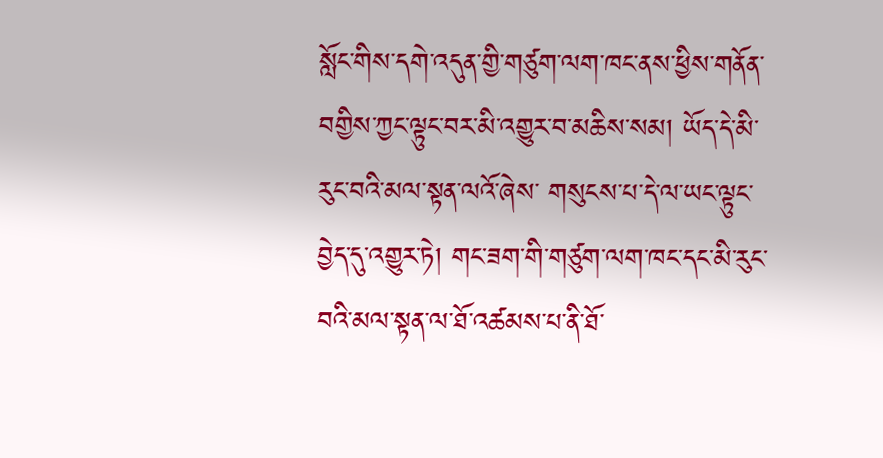སློང་གིས་དགེ་འདུན་གྱི་གཙུག་ལག་ཁང་ནས་ཕྱིས་གནོན་བགྱིས་ཀྱང་ལྟུང་བར་མི་འགྱུར་བ་མཆིས་སམ། ཡོད་དེ་མི་རུང་བའི་མལ་སྟན་ལའོ་ཞེས་ གསུངས་པ་དེ་ལ་ཡང་ལྟུང་བྱེད་དུ་འགྱུར་ཏེ། གང་ཟག་གི་གཙུག་ལག་ཁང་དང་མི་རུང་བའི་མལ་སྟན་ལ་ཐོ་འཚམས་པ་ནི་ཐོ་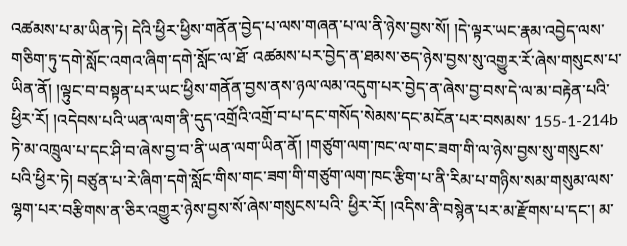འཚམས་པ་མ་ཡིན་ཏེ། དེའི་ཕྱིར་ཕྱིས་གནོན་བྱེད་པ་ལས་གཞན་པ་ལ་ནི་ཉེས་བྱས་སོ། །དེ་ལྟར་ཡང་རྣམ་འབྱེད་ལས་གཅིག་ཏུ་དགེ་སློང་འགའ་ཞིག་དགེ་སློང་ལ་ཐོ་ འཚམས་པར་བྱེད་ན་ཐམས་ཅད་ཉེས་བྱས་སུ་འགྱུར་རོ་ཞེས་གསུངས་པ་ཡིན་ནོ། །ལྟུང་བ་བསྟན་པར་ཡང་ཕྱིས་གནོན་བྱས་ནས་ཉལ་ལམ་འདུག་པར་བྱེད་ན་ཞེས་བྱ་བས་དེ་ལ་མ་བརྟེན་པའི་ཕྱིར་རོ། །འདེབས་པའི་ཡན་ལག་ནི་དུད་འགྲོའི་འགྲོ་བ་པ་དང་གསོད་སེམས་དང་མངོན་པར་བསམས་ 155-1-214b ཏེ་མ་འཁྲུལ་པ་དང་ཤི་བ་ཞེས་བྱ་བ་ནི་ཡན་ལག་ཡིན་ནོ། །གཙུག་ལག་ཁང་ལ་གང་ཟག་གི་ལ་ཉེས་བྱས་སུ་གསུངས་པའི་ཕྱིར་ཏེ། བཙུན་པ་རེ་ཞིག་དགེ་སློང་གིས་གང་ཟག་གི་གཙུག་ལག་ཁང་རྩིག་པ་ནི་རིམ་པ་གཉིས་སམ་གསུམ་ལས་ལྷག་པར་བརྩིགས་ན་ཅིར་འགྱུར་ཉེས་བྱས་སོ་ཞེས་གསུངས་པའི་ ཕྱིར་རོ། །འདིས་ནི་བསྙེན་པར་མ་རྫོགས་པ་དང་། མ་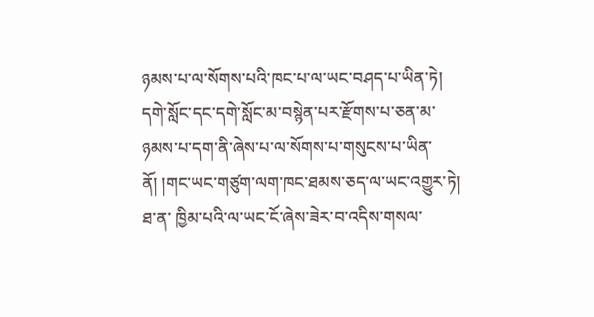ཉམས་པ་ལ་སོགས་པའི་ཁང་པ་ལ་ཡང་བཤད་པ་ཡིན་ཏེ། དགེ་སློང་དང་དགེ་སློང་མ་བསྙེན་པར་རྫོགས་པ་ཅན་མ་ཉམས་པ་དག་ནི་ཞེས་པ་ལ་སོགས་པ་གསུངས་པ་ཡིན་ནོ། །གང་ཡང་གཙུག་ལག་ཁང་ཐམས་ཅད་ལ་ཡང་འགྱུར་ཏེ། ཐ་ན་ ཁྱིམ་པའི་ལ་ཡང་ངོ་ཞེས་ཟེར་བ་འདིས་གསལ་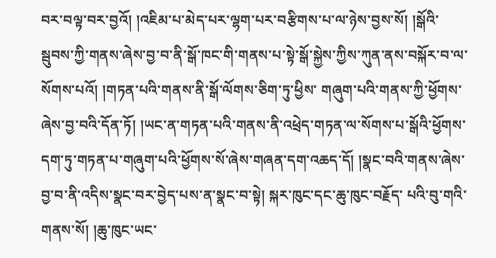བར་བལྟ་བར་བྱའོ། །འཇིམ་པ་མེད་པར་ལྷག་པར་བརྩིགས་པ་ལ་ཉེས་བྱས་སོ། །སྒོའི་སྦུབས་ཀྱི་གནས་ཞེས་བྱ་བ་ནི་སྒོ་ཁང་གི་གནས་པ་སྟེ་སྒོ་སྐྱེས་ཀྱིས་ཀུན་ནས་བསྐོར་བ་ལ་སོགས་པའོ། །གཏན་པའི་གནས་ནི་སྒོ་ལོགས་ཅིག་ཏུ་ཕྱིས་ གཞུག་པའི་གནས་ཀྱི་ཕྱོགས་ཞེས་བྱ་བའི་དོན་ཏོ། །ཡང་ན་གཏན་པའི་གནས་ནི་འཕྲེད་གཏན་ལ་སོགས་པ་སྒོའི་ཕྱོགས་དག་ཏུ་གཏན་པ་གཞུག་པའི་ཕྱོགས་སོ་ཞེས་གཞན་དག་འཆད་དོ། །སྣང་བའི་གནས་ཞེས་བྱ་བ་ནི་འདིས་སྣང་བར་བྱེད་པས་ན་སྣང་བ་སྟེ། སྐར་ཁུང་དང་ཆུ་ཁུང་བརྗོད་ པའི་བུ་གའི་གནས་སོ། །ཆུ་ཁུང་ཡང་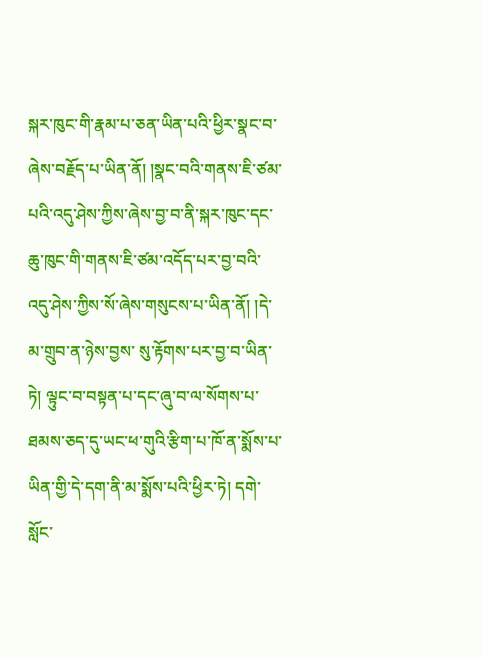སྐར་ཁུང་གི་རྣམ་པ་ཅན་ཡིན་པའི་ཕྱིར་སྣང་བ་ཞེས་བརྗོད་པ་ཡིན་ནོ། །སྣང་བའི་གནས་ཇི་ཙམ་པའི་འདུ་ཤེས་ཀྱིས་ཞེས་བྱ་བ་ནི་སྐར་ཁུང་དང་ཆུ་ཁུང་གི་གནས་ཇི་ཙམ་འདོད་པར་བྱ་བའི་འདུ་ཤེས་ཀྱིས་སོ་ཞེས་གསུངས་པ་ཡིན་ནོ། །དེ་མ་གྲུབ་ན་ཉེས་བྱས་ སུ་རྟོགས་པར་བྱ་བ་ཡིན་ཏེ། ལྟུང་བ་བསྟན་པ་དང་ཞུ་བ་ལ་སོགས་པ་ཐམས་ཅད་དུ་ཡང་ཕ་གུའི་རྩིག་པ་ཁོ་ན་སྨོས་པ་ཡིན་གྱི་དེ་དག་ནི་མ་སྨོས་པའི་ཕྱིར་ཏེ། དགེ་སློང་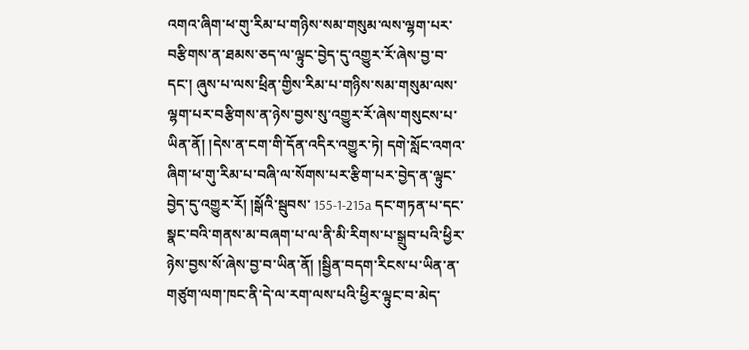འགའ་ཞིག་ཕ་གུ་རིམ་པ་གཉིས་སམ་གསུམ་ལས་ལྷག་པར་བརྩིགས་ན་ཐམས་ཅད་ལ་ལྟུང་བྱེད་དུ་འགྱུར་རོ་ཞེས་བྱ་བ་ དང་། ཞུས་པ་ལས་ཕྲིན་གྱིས་རིམ་པ་གཉིས་སམ་གསུམ་ལས་ལྷག་པར་བརྩིགས་ན་ཉེས་བྱས་སུ་འགྱུར་རོ་ཞེས་གསུངས་པ་ཡིན་ནོ། །དེས་ན་ངག་གི་དོན་འདིར་འགྱུར་ཏེ། དགེ་སློང་འགའ་ཞིག་ཕ་གུ་རིམ་པ་བཞི་ལ་སོགས་པར་རྩིག་པར་བྱེད་ན་ལྟུང་བྱེད་དུ་འགྱུར་རོ། །སྒོའི་སྦུབས་ 155-1-215a དང་གཏན་པ་དང་སྣང་བའི་གནས་མ་བཞག་པ་ལ་ནི་མི་རིགས་པ་སྒྲུབ་པའི་ཕྱིར་ཉེས་བྱས་སོ་ཞེས་བྱ་བ་ཡིན་ནོ། །སྦྱིན་བདག་རིངས་པ་ཡིན་ན་གཙུག་ལག་ཁང་ནི་དེ་ལ་རག་ལས་པའི་ཕྱིར་ལྟུང་བ་མེད་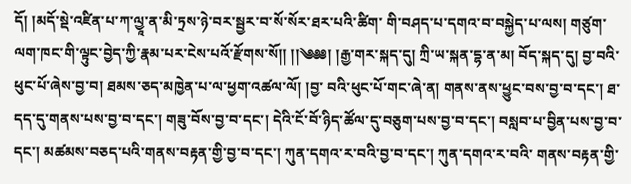དོ། །མདོ་སྡེ་འཛིན་པ་ཀ་ལྱཱ་ན་མི་ཏྲས་ཉེ་བར་སྦྱར་བ་སོ་སོར་ཐར་པའི་ཚིག་ གི་བཤད་པ་དགའ་བ་བསྐྱེད་པ་ལས། གཙུག་ལག་ཁང་གི་ལྟུང་བྱེད་ཀྱི་རྣམ་པར་ངེས་པའོ་རྫོགས་སོ།། །།༄༅༅། །རྒྱ་གར་སྐད་དུ། ཀྲི་ཡ་སྐན་དྷ་ན་མ། བོད་སྐད་དུ། བྱ་བའི་ཕུང་པོ་ཞེས་བྱ་བ། ཐམས་ཅད་མཁྱེན་པ་ལ་ཕྱག་འཚལ་ལོ། །བྱ་ བའི་ཕུང་པོ་གང་ཞེ་ན། གནས་ནས་ཕྱུང་བས་བྱ་བ་དང་། ཐ་དད་དུ་གནས་པས་བྱ་བ་དང་། གཟུ་བོས་བྱ་བ་དང་། དེའི་ངོ་བོ་ཉིད་ཚོལ་དུ་བཅུག་པས་བྱ་བ་དང་། བསླབ་པ་བྱིན་པས་བྱ་བ་དང་། མཚམས་བཅད་པའི་གནས་བརྟན་གྱི་བྱ་བ་དང་། ཀུན་དགའ་ར་བའི་བྱ་བ་དང་། ཀུན་དགའ་ར་བའི་ གནས་བརྟན་གྱི་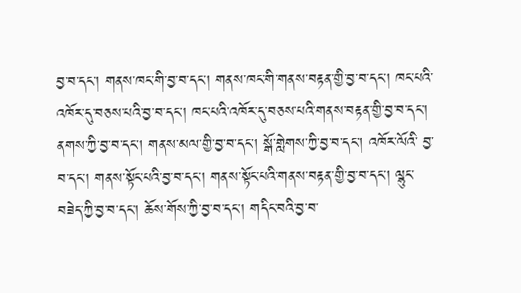བྱ་བ་དང་། གནས་ཁང་གི་བྱ་བ་དང་། གནས་ཁང་གི་གནས་བརྟན་གྱི་བྱ་བ་དང་། ཁང་པའི་འཁོར་དུ་བཅས་པའི་བྱ་བ་དང་། ཁང་པའི་འཁོར་དུ་བཅས་པའི་གནས་བརྟན་གྱི་བྱ་བ་དང་། ནགས་ཀྱི་བྱ་བ་དང་། གནས་མལ་གྱི་བྱ་བ་དང་། སྒོ་གླེགས་ཀྱི་བྱ་བ་དང་། འཁོར་ལོའི་ བྱ་བ་དང་། གནས་སྟོང་པའི་བྱ་བ་དང་། གནས་སྟོང་པའི་གནས་བརྟན་གྱི་བྱ་བ་དང་། ལྷུང་བཟེད་ཀྱི་བྱ་བ་དང་། ཆོས་གོས་ཀྱི་བྱ་བ་དང་། གདིང་བའི་བྱ་བ་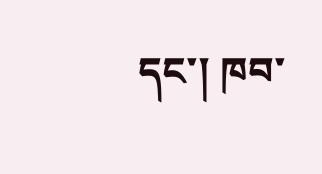དང་། ཁབ་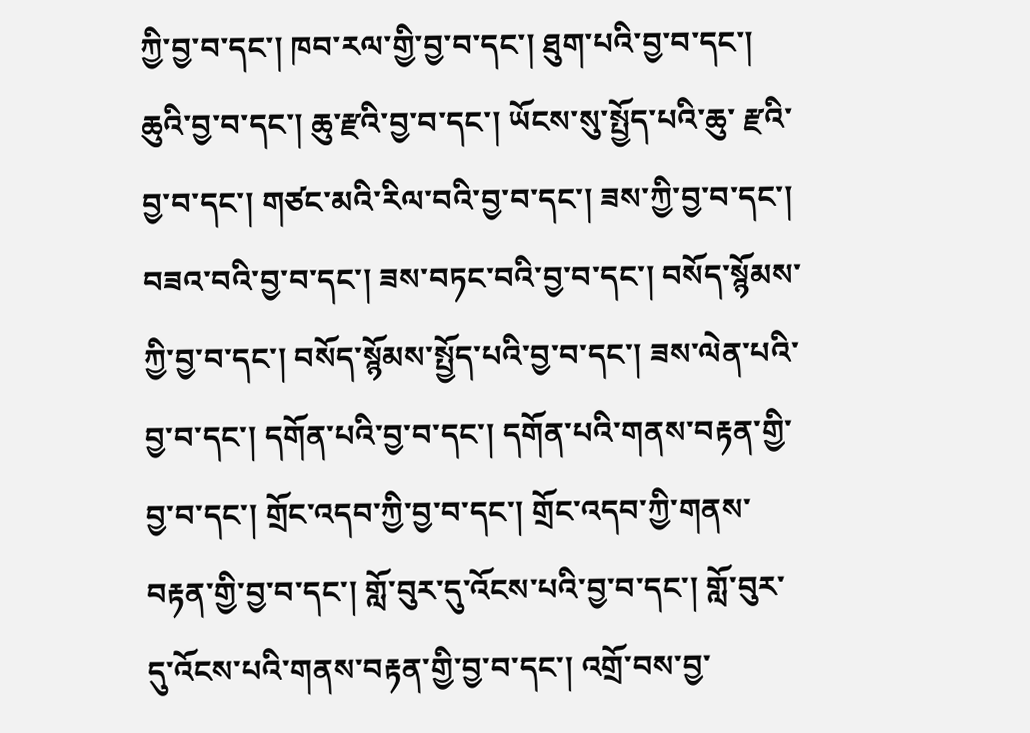ཀྱི་བྱ་བ་དང་། ཁབ་རལ་གྱི་བྱ་བ་དང་། ཐུག་པའི་བྱ་བ་དང་། ཆུའི་བྱ་བ་དང་། ཆུ་རྫའི་བྱ་བ་དང་། ཡོངས་སུ་སྤྱོད་པའི་ཆུ་ རྫའི་བྱ་བ་དང་། གཙང་མའི་རིལ་བའི་བྱ་བ་དང་། ཟས་ཀྱི་བྱ་བ་དང་། བཟའ་བའི་བྱ་བ་དང་། ཟས་བཏང་བའི་བྱ་བ་དང་། བསོད་སྙོམས་ཀྱི་བྱ་བ་དང་། བསོད་སྙོམས་སྤྱོད་པའི་བྱ་བ་དང་། ཟས་ལེན་པའི་བྱ་བ་དང་། དགོན་པའི་བྱ་བ་དང་། དགོན་པའི་གནས་བརྟན་གྱི་བྱ་བ་དང་། གྲོང་འདབ་ཀྱི་བྱ་བ་དང་། གྲོང་འདབ་ཀྱི་གནས་བརྟན་གྱི་བྱ་བ་དང་། གློ་བུར་དུ་འོངས་པའི་བྱ་བ་དང་། གློ་བུར་དུ་འོངས་པའི་གནས་བརྟན་གྱི་བྱ་བ་དང་། འགྲོ་བས་བྱ་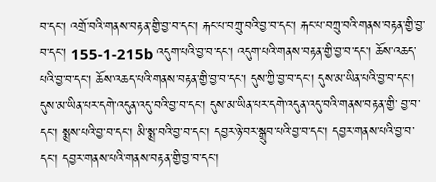བ་དང་། འགྲོ་བའི་གནས་བརྟན་གྱི་བྱ་བ་དང་། རྐང་པ་བཀྲུ་བའི་བྱ་བ་དང་། རྐང་པ་བཀྲུ་བའི་གནས་བརྟན་གྱི་བྱ་བ་དང་། 155-1-215b འདུག་པའི་བྱ་བ་དང་། འདུག་པའི་གནས་བརྟན་གྱི་བྱ་བ་དང་། ཆོས་འཆད་པའི་བྱ་བ་དང་། ཆོས་འཆད་པའི་གནས་བརྟན་གྱི་བྱ་བ་དང་། དུས་ཀྱི་བྱ་བ་དང་། དུས་མ་ཡིན་པའི་བྱ་བ་དང་། དུས་མ་ཡིན་པར་དགེ་འདུན་འདུ་བའི་བྱ་བ་དང་། དུས་མ་ཡིན་པར་དགེ་འདུན་འདུ་བའི་གནས་བརྟན་གྱི་ བྱ་བ་དང་། སྨྲས་པའི་བྱ་བ་དང་། མི་སྨྲ་བའི་བྱ་བ་དང་། དབྱར་ཉེ་བར་སྒྲུབ་པའི་བྱ་བ་དང་། དབྱར་གནས་པའི་བྱ་བ་དང་། དབྱར་གནས་པའི་གནས་བརྟན་གྱི་བྱ་བ་དང་།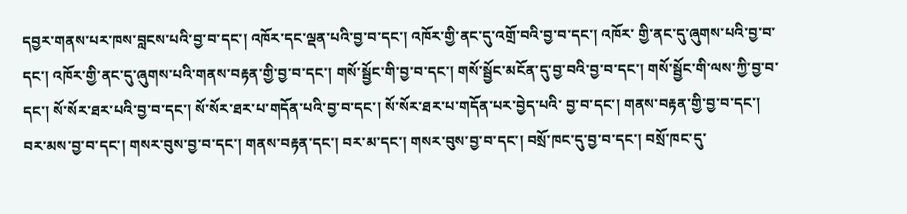དབྱར་གནས་པར་ཁས་བླངས་པའི་བྱ་བ་དང་། འཁོར་དང་ལྡན་པའི་བྱ་བ་དང་། འཁོར་གྱི་ནང་དུ་འགྲོ་བའི་བྱ་བ་དང་། འཁོར་ གྱི་ནང་དུ་ཞུགས་པའི་བྱ་བ་དང་། འཁོར་གྱི་ནང་དུ་ཞུགས་པའི་གནས་བརྟན་གྱི་བྱ་བ་དང་། གསོ་སྦྱོང་གི་བྱ་བ་དང་། གསོ་སྦྱོང་མངོན་དུ་བྱ་བའི་བྱ་བ་དང་། གསོ་སྦྱོང་གི་ལས་ཀྱི་བྱ་བ་དང་། སོ་སོར་ཐར་པའི་བྱ་བ་དང་། སོ་སོར་ཐར་པ་གདོན་པའི་བྱ་བ་དང་། སོ་སོར་ཐར་པ་གདོན་པར་བྱེད་པའི་ བྱ་བ་དང་། གནས་བརྟན་གྱི་བྱ་བ་དང་། བར་མས་བྱ་བ་དང་། གསར་བུས་བྱ་བ་དང་། གནས་བརྟན་དང་། བར་མ་དང་། གསར་བུས་བྱ་བ་དང་། བསྲོ་ཁང་དུ་བྱ་བ་དང་། བསྲོ་ཁང་དུ་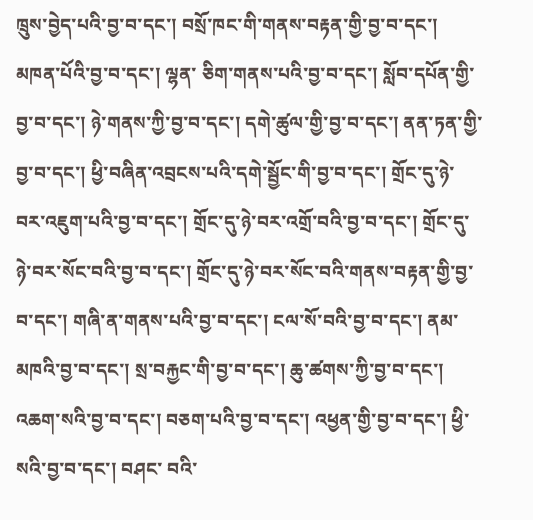ཁྲུས་བྱེད་པའི་བྱ་བ་དང་། བསྲོ་ཁང་གི་གནས་བརྟན་གྱི་བྱ་བ་དང་། མཁན་པོའི་བྱ་བ་དང་། ལྷན་ ཅིག་གནས་པའི་བྱ་བ་དང་། སློབ་དཔོན་གྱི་བྱ་བ་དང་། ཉེ་གནས་ཀྱི་བྱ་བ་དང་། དགེ་ཚུལ་གྱི་བྱ་བ་དང་། ནན་ཏན་གྱི་བྱ་བ་དང་། ཕྱི་བཞིན་འབྲངས་པའི་དགེ་སྦྱོང་གི་བྱ་བ་དང་། གྲོང་དུ་ཉེ་བར་འཇུག་པའི་བྱ་བ་དང་། གྲོང་དུ་ཉེ་བར་འགྲོ་བའི་བྱ་བ་དང་། གྲོང་དུ་ཉེ་བར་སོང་བའི་བྱ་བ་དང་། གྲོང་དུ་ཉེ་བར་སོང་བའི་གནས་བརྟན་གྱི་བྱ་བ་དང་། གཞི་ན་གནས་པའི་བྱ་བ་དང་། ངལ་སོ་བའི་བྱ་བ་དང་། ནམ་མཁའི་བྱ་བ་དང་། སྲ་བརྐྱང་གི་བྱ་བ་དང་། ཆུ་ཚགས་ཀྱི་བྱ་བ་དང་། འཆག་སའི་བྱ་བ་དང་། བཅག་པའི་བྱ་བ་དང་། འཕྱན་གྱི་བྱ་བ་དང་། ཕྱི་སའི་བྱ་བ་དང་། བཤང་ བའི་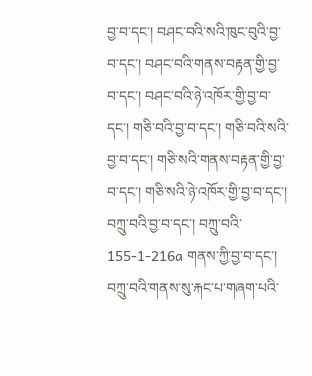བྱ་བ་དང་། བཤང་བའི་སའི་ཁུང་བུའི་བྱ་བ་དང་། བཤང་བའི་གནས་བརྟན་གྱི་བྱ་བ་དང་། བཤང་བའི་ཉེ་འཁོར་གྱི་བྱ་བ་དང་། གཅི་བའི་བྱ་བ་དང་། གཅི་བའི་སའི་བྱ་བ་དང་། གཅི་སའི་གནས་བརྟན་གྱི་བྱ་བ་དང་། གཅི་སའི་ཉེ་འཁོར་གྱི་བྱ་བ་དང་། བཀྲུ་བའི་བྱ་བ་དང་། བཀྲུ་བའི་ 155-1-216a གནས་ཀྱི་བྱ་བ་དང་། བཀྲུ་བའི་གནས་སུ་རྐང་པ་གཞག་པའི་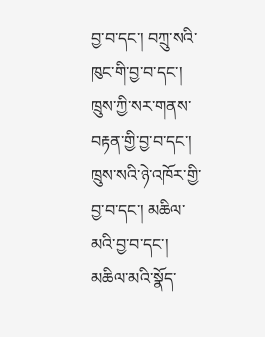བྱ་བ་དང་། བཀྲུ་སའི་ཁུང་གི་བྱ་བ་དང་། ཁྲུས་ཀྱི་སར་གནས་བརྟན་གྱི་བྱ་བ་དང་། ཁྲུས་སའི་ཉེ་འཁོར་གྱི་བྱ་བ་དང་། མཆིལ་མའི་བྱ་བ་དང་། མཆིལ་མའི་སྣོད་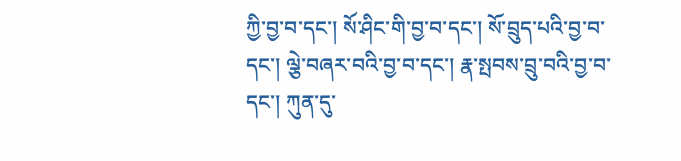ཀྱི་བྱ་བ་དང་། སོ་ཤིང་གི་བྱ་བ་དང་། སོ་བྲུད་པའི་བྱ་བ་དང་། ལྕེ་བཞར་བའི་བྱ་བ་དང་། རྣ་སྤབས་བྲུ་བའི་བྱ་བ་དང་། ཀུན་དུ་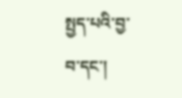སྤྱད་པའི་བྱ་བ་དང་།